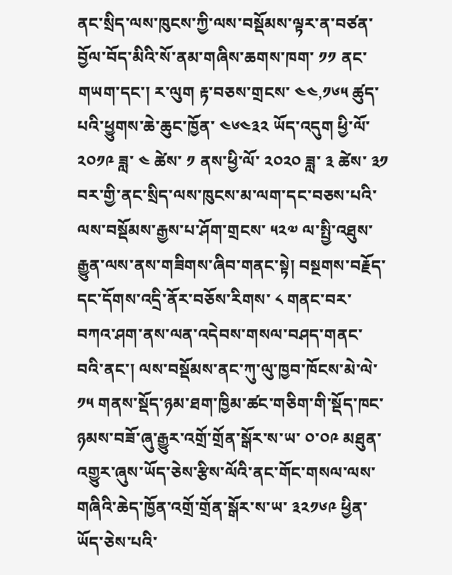ནང་སྲིད་ལས་ཁུངས་ཀྱི་ལས་བསྡོམས་ལྟར་ན་བཙན་བྱོལ་བོད་མིའི་སོ་ནམ་གཞིས་ཆགས་ཁག་ ༡༡ ནང་གཡག་དང་། ར་ལུག རྟ་བཅས་གྲངས་ ༤༤,༡༦༥ ཚུད་པའི་ཕྱུགས་ཆེ་ཆུང་ཁྱོན་ ༤༦༤༣༢ ཡོད་འདུག ཕྱི་ལོ་ ༢༠༡༩ ཟླ་ ༤ ཚེས་ ༡ ནས་ཕྱི་ལོ་ ༢༠༢༠ ཟླ་ ༣ ཚེས་ ༣༡ བར་གྱི་ནང་སྲིད་ལས་ཁུངས་མ་ལག་དང་བཅས་པའི་ལས་བསྡོམས་རྒྱས་པ་ཤོག་གྲངས་ ༥༢༧ ལ་སྤྱི་འཐུས་རྒྱུན་ལས་ནས་གཟིགས་ཞིབ་གནང་སྟེ། བསྔགས་བརྗོད་དང་དོགས་འདྲི་ནོར་བཅོས་རིགས་ ༨ གནང་བར་བཀའ་ཤག་ནས་ལན་འདེབས་གསལ་བཤད་གནང་བའི་ནང་། ལས་བསྡོམས་ནང་ཀུ་ལུ་ཁྱབ་ཁོངས་མེ་ལེ་ ༡༥ གནས་སྡོད་ཉམ་ཐག་ཁྱིམ་ཚང་གཅིག་གི་སྡོད་ཁང་ཉམས་བཟོ་ཞུ་རྒྱུར་འགྲོ་གྲོན་སྒོར་ས་ཡ་ ༠་༠༩ མཐུན་འགྱུར་ཞུས་ཡོད་ཅེས་རྩིས་ལོའི་ནང་གོང་གསལ་ལས་གཞིའི་ཆེད་ཁྱོན་འགྲོ་གྲོན་སྒོར་ས་ཡ་ ༣༢༡༦༩ ཕྱིན་ཡོད་ཅེས་པའི་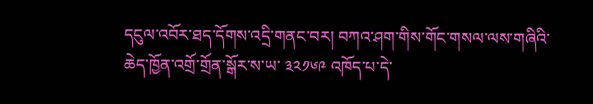དངུལ་འབོར་ཐད་དོགས་འདྲི་གནང་བར། བཀའ་ཤག་གིས་གོང་གསལ་ལས་གཞིའི་ཆེད་ཁྱོན་འགྲོ་གྲོན་སྒོར་ས་ཡ་ ༣༢༡༦༩ འཁོད་པ་དེ་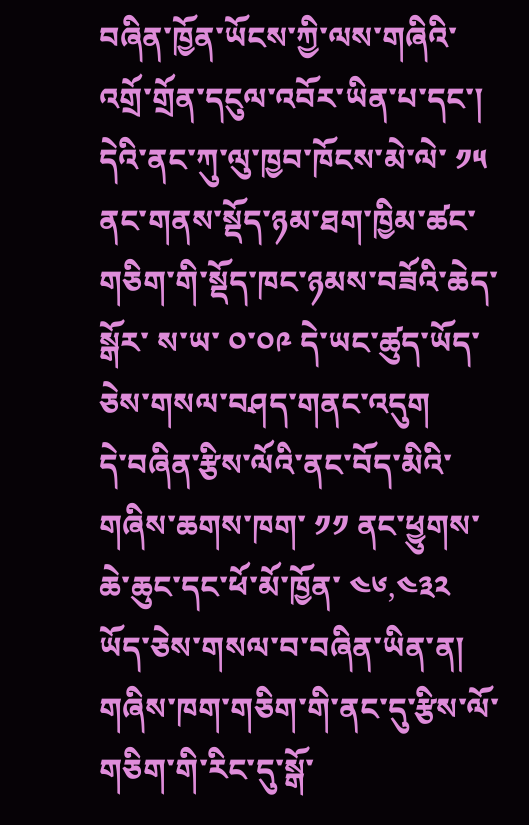བཞིན་ཁྱོན་ཡོངས་ཀྱི་ལས་གཞིའི་འགྲོ་གྲོན་དངུལ་འབོར་ཡིན་པ་དང་། དེའི་ནང་ཀུ་ལུ་ཁྱབ་ཁོངས་མེ་ལེ་ ༡༥ ནང་གནས་སྡོད་ཉམ་ཐག་ཁྱིམ་ཚང་གཅིག་གི་སྡོད་ཁང་ཉམས་བཟོའི་ཆེད་སྒོར་ ས་ཡ་ ༠་༠༩ དེ་ཡང་ཚུད་ཡོད་ཅེས་གསལ་བཤད་གནང་འདུག
དེ་བཞིན་རྩིས་ལོའི་ནང་བོད་མིའི་གཞིས་ཆགས་ཁག་ ༡༡ ནང་ཕྱུགས་ཆེ་ཆུང་དང་ཕོ་མོ་ཁྱོན་ ༤༦,༤༣༢ ཡོད་ཅེས་གསལ་བ་བཞིན་ཡིན་ན། གཞིས་ཁག་གཅིག་གི་ནང་དུ་རྩིས་ལོ་གཅིག་གི་རིང་དུ་སྒོ་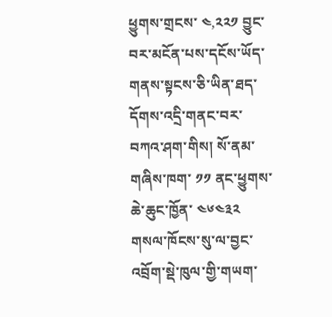ཕྱུགས་གྲངས་ ༤,༢༢༡ བྱུང་བར་མངོན་པས་དངོས་ཡོད་གནས་སྟངས་ཅི་ཡིན་ཐད་དོགས་འདྲི་གནང་བར་བཀའ་ཤག་གིས། སོ་ནམ་གཞིས་ཁག་ ༡༡ ནང་ཕྱུགས་ཆེ་ཆུང་ཁྱོན་ ༤༦༤༣༢ གསལ་ཁོངས་སུ་ལ་བྱང་འབྲོག་སྡེ་ཁུལ་གྱི་གཡག་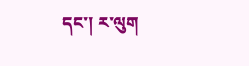དང་། ར་ལུག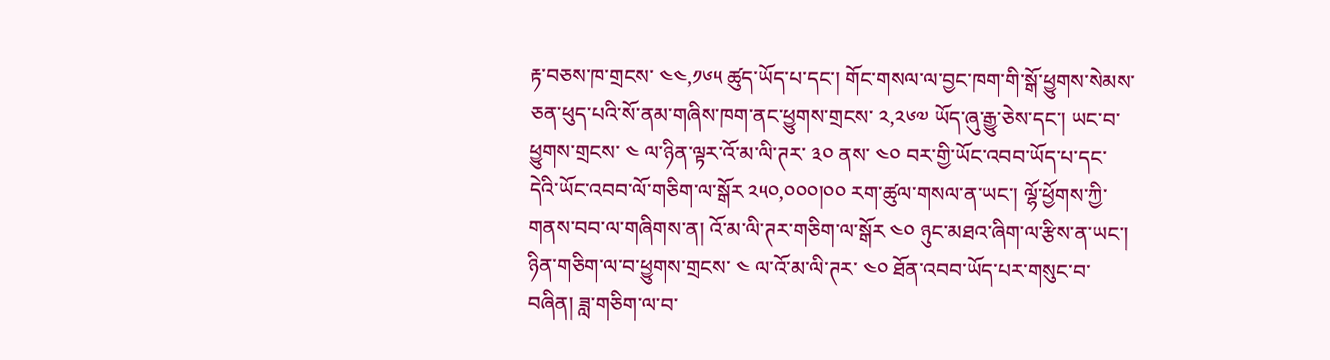རྟ་བཅས་ཁ་གྲངས་ ༤༤,༡༦༥ ཚུད་ཡོད་པ་དང་། གོང་གསལ་ལ་བྱང་ཁག་གི་སྒོ་ཕྱུགས་སེམས་ཅན་ཕུད་པའི་སོ་ནམ་གཞིས་ཁག་ནང་ཕྱུགས་གྲངས་ ༢,༢༦༧ ཡོད་ཞུ་རྒྱུ་ཅེས་དང་། ཡང་བ་ཕྱུགས་གྲངས་ ༤ ལ་ཉིན་ལྟར་འོ་མ་ལི་ཊར་ ༣༠ ནས་ ༤༠ བར་གྱི་ཡོང་འབབ་ཡོད་པ་དང་དེའི་ཡོང་འབབ་ལོ་གཅིག་ལ་སྒོར ༢༥༠,༠༠༠།༠༠ རག་ཚུལ་གསལ་ན་ཡང་། ལྷོ་ཕྱོགས་ཀྱི་གནས་བབ་ལ་གཞིགས་ན། འོ་མ་ལི་ཊར་གཅིག་ལ་སྒོར ༤༠ ཉུང་མཐའ་ཞིག་ལ་རྩིས་ན་ཡང་། ཉིན་གཅིག་ལ་བ་ཕྱུགས་གྲངས་ ༤ ལ་འོ་མ་ལི་ཊར་ ༤༠ ཐོན་འབབ་ཡོད་པར་གསུང་བ་བཞིན། ཟླ་གཅིག་ལ་བ་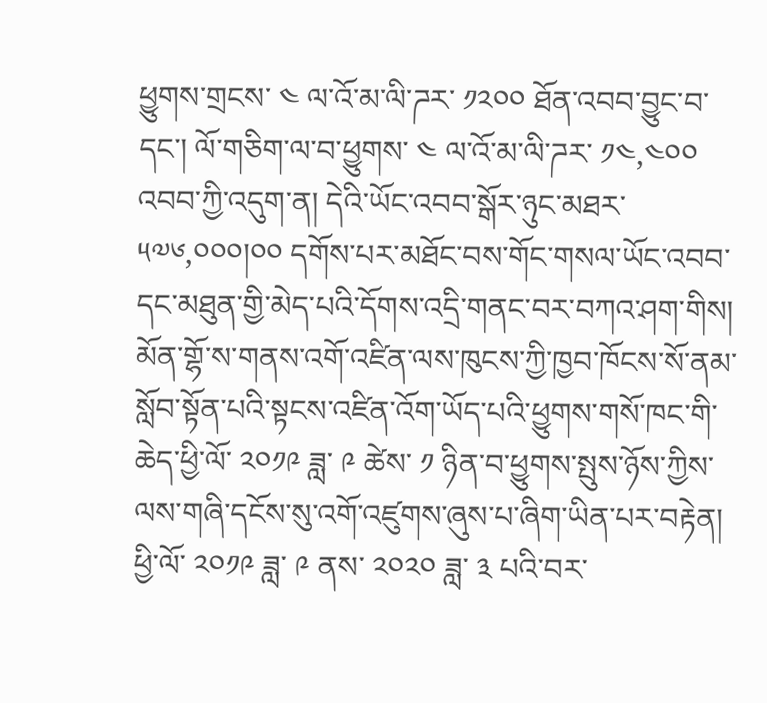ཕྱུགས་གྲངས་ ༤ ལ་འོ་མ་ལི་ཌར་ ༡༢༠༠ ཐོན་འབབ་བྱུང་བ་དང་། ལོ་གཅིག་ལ་བ་ཕྱུགས་ ༤ ལ་འོ་མ་ལི་ཌར་ ༡༤,༤༠༠ འབབ་ཀྱི་འདུག་ན། དེའི་ཡོང་འབབ་སྒོར་ཉུང་མཐར་ ༥༧༦,༠༠༠།༠༠ དགོས་པར་མཐོང་བས་གོང་གསལ་ཡོང་འབབ་དང་མཐུན་གྱི་མེད་པའི་དོགས་འདྲི་གནང་བར་བཀའ་ཤག་གིས། མོན་གྷོ་ས་གནས་འགོ་འཛིན་ལས་ཁུངས་ཀྱི་ཁྱབ་ཁོངས་སོ་ནམ་སློབ་སྟོན་པའི་སྟངས་འཛིན་འོག་ཡོད་པའི་ཕྱུགས་གསོ་ཁང་གི་ཆེད་ཕྱི་ལོ་ ༢༠༡༩ ཟླ་ ༩ ཚེས་ ༡ ཉིན་བ་ཕྱུགས་སྤུས་ཉོས་ཀྱིས་ལས་གཞི་དངོས་སུ་འགོ་འཛུགས་ཞུས་པ་ཞིག་ཡིན་པར་བརྟེན། ཕྱི་ལོ་ ༢༠༡༩ ཟླ་ ༩ ནས་ ༢༠༢༠ ཟླ་ ༣ པའི་བར་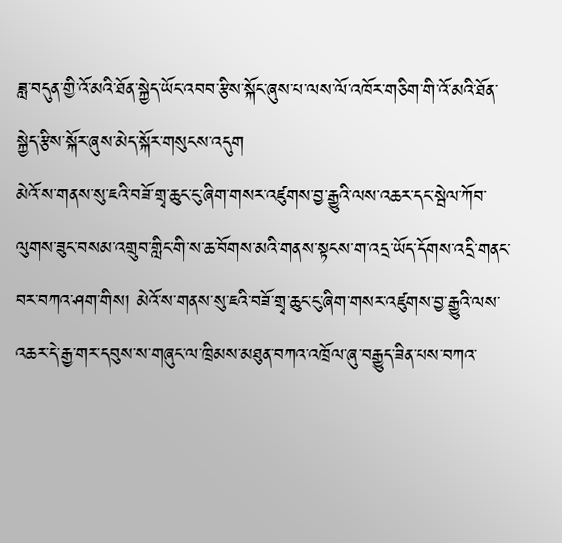ཟླ་བདུན་གྱི་འོ་མའི་ཐོན་སྐྱེད་ཡོང་འབབ་རྩིས་སྐོང་ཞུས་པ་ལས་ལོ་འཁོར་གཅིག་གི་འོ་མའི་ཐོན་སྐྱེད་རྩིས་སྐོར་ཞུས་མེད་སྐོར་གསུངས་འདུག
མེའོ་ས་གནས་སུ་ཇའི་བཟོ་གྲྭ་ཆུང་ངུ་ཞིག་གསར་འཛུགས་བྱ་རྒྱུའི་ལས་འཆར་དང་སྦེལ་ཀོབ་ལུགས་ཟུང་བསམ་འགྲུབ་གླིང་གི་ས་ཆ་བོགས་མའི་གནས་སྟངས་ག་འདྲ་ཡོད་དོགས་འདྲི་གནང་བར་བཀའ་ཤག་གིས། མེའོ་ས་གནས་སུ་ཇའི་བཟོ་གྲྭ་ཆུང་ངུ་ཞིག་གསར་འཛུགས་བྱ་རྒྱུའི་ལས་འཆར་དེ་རྒྱ་གར་དབུས་ས་གཞུང་ལ་ཁྲིམས་མཐུན་བཀའ་འཁྲོལ་ཞུ་བརྒྱུད་ཟིན་པས་བཀའ་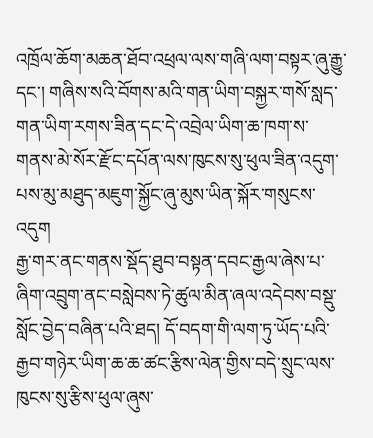འཁྲོལ་ཆོག་མཆན་ཐོབ་འཕྲལ་ལས་གཞི་ལག་བསྟར་ཞུ་རྒྱུ་དང་། གཞིས་སའི་བོགས་མའི་གན་ཡིག་བསྐྱར་གསོ་སླད་གན་ཡིག་རགས་ཟིན་དང་དེ་འབྲེལ་ཡིག་ཆ་ཁག་ས་གནས་མེ་སོར་རྫོང་དཔོན་ལས་ཁུངས་སུ་ཕུལ་ཟིན་འདུག་པས་མུ་མཐུད་མཇུག་སྐྱོང་ཞུ་མུས་ཡིན་སྐོར་གསུངས་འདུག
རྒྱ་གར་ནང་གནས་སྡོད་ཐུབ་བསྟན་དབང་རྒྱལ་ཞེས་པ་ཞིག་འབྲུག་ནང་བསླེབས་ཏེ་ཚུལ་མིན་ཞལ་འདེབས་བསྡུ་སློང་བྱེད་བཞིན་པའི་ཐད། དོ་བདག་གི་ལག་ཏུ་ཡོད་པའི་རྒྱབ་གཉེར་ཡིག་ཆ་ཆ་ཚང་རྩིས་ལེན་གྱིས་བདེ་སྲུང་ལས་ཁུངས་སུ་རྩིས་ཕུལ་ཞུས་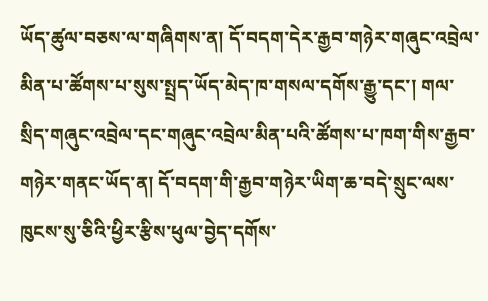ཡོད་ཚུལ་བཅས་ལ་གཞིགས་ན། དོ་བདག་དེར་རྒྱབ་གཉེར་གཞུང་འབྲེལ་མིན་པ་ཚོགས་པ་སུས་སྤྲད་ཡོད་མེད་ཁ་གསལ་དགོས་རྒྱུ་དང་། གལ་སྲིད་གཞུང་འབྲེལ་དང་གཞུང་འབྲེལ་མིན་པའི་ཚོགས་པ་ཁག་གིས་རྒྱབ་གཉེར་གནང་ཡོད་ན། དོ་བདག་གི་རྒྱབ་གཉེར་ཡིག་ཆ་བདེ་སྲུང་ལས་ཁུངས་སུ་ཅིའི་ཕྱིར་རྩིས་ཕུལ་བྱེད་དགོས་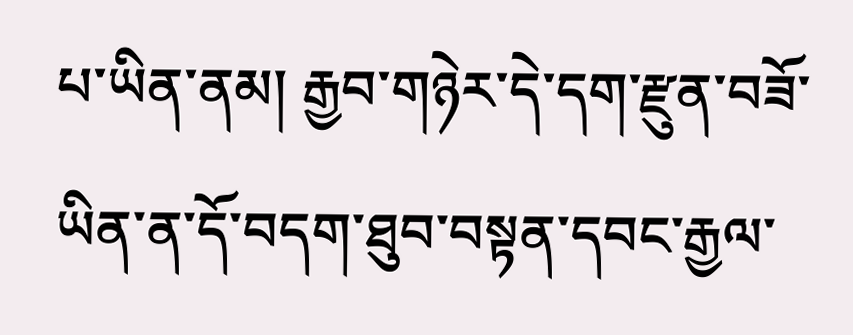པ་ཡིན་ནམ། རྒྱབ་གཉེར་དེ་དག་རྫུན་བཟོ་ཡིན་ན་དོ་བདག་ཐུབ་བསྟན་དབང་རྒྱལ་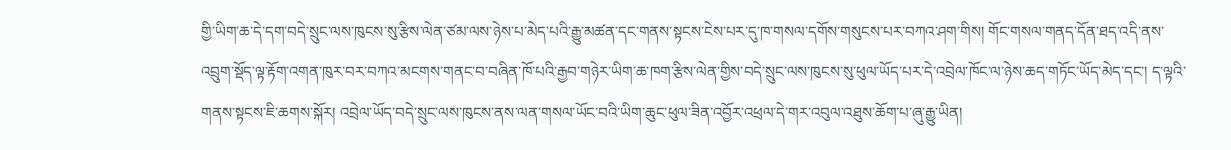གྱི་ཡིག་ཆ་དེ་དག་བདེ་སྲུང་ལས་ཁུངས་སུ་རྩིས་ལེན་ཙམ་ལས་ཉེས་པ་མེད་པའི་རྒྱུ་མཚན་དང་གནས་སྟངས་ངེས་པར་དུ་ཁ་གསལ་དགོས་གསུངས་པར་བཀའ་ཤག་གིས། གོང་གསལ་གནད་དོན་ཐད་འདི་ནས་འབྲུག་སྡོད་ལྟ་རྟོག་འགན་ཁུར་བར་བཀའ་མངགས་གནང་བ་བཞིན་ཁོ་པའི་རྒྱབ་གཉེར་ཡིག་ཆ་ཁག་རྩིས་ལེན་གྱིས་བདེ་སྲུང་ལས་ཁུངས་སུ་ཕུལ་ཡོད་པར་དེ་འབྲེལ་ཁོང་ལ་ཉེས་ཆད་གཏོང་ཡོད་མེད་དང་། ད་ལྟའི་གནས་སྟངས་ཇི་ཆགས་སྐོར། འབྲེལ་ཡོད་བདེ་སྲུང་ལས་ཁུངས་ནས་ལན་གསལ་ཡོང་བའི་ཡིག་ཆུང་ཕུལ་ཟིན་འབྱོར་འཕྲལ་དེ་གར་འབུལ་འཐུས་ཆོག་པ་ཞུ་རྒྱུ་ཡིན།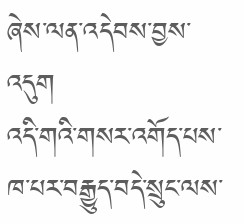ཞེས་ལན་འདེབས་བྱས་འདུག
འདི་གའི་གསར་འགོད་པས་ཁ་པར་བརྒྱུད་བདེ་སྲུང་ལས་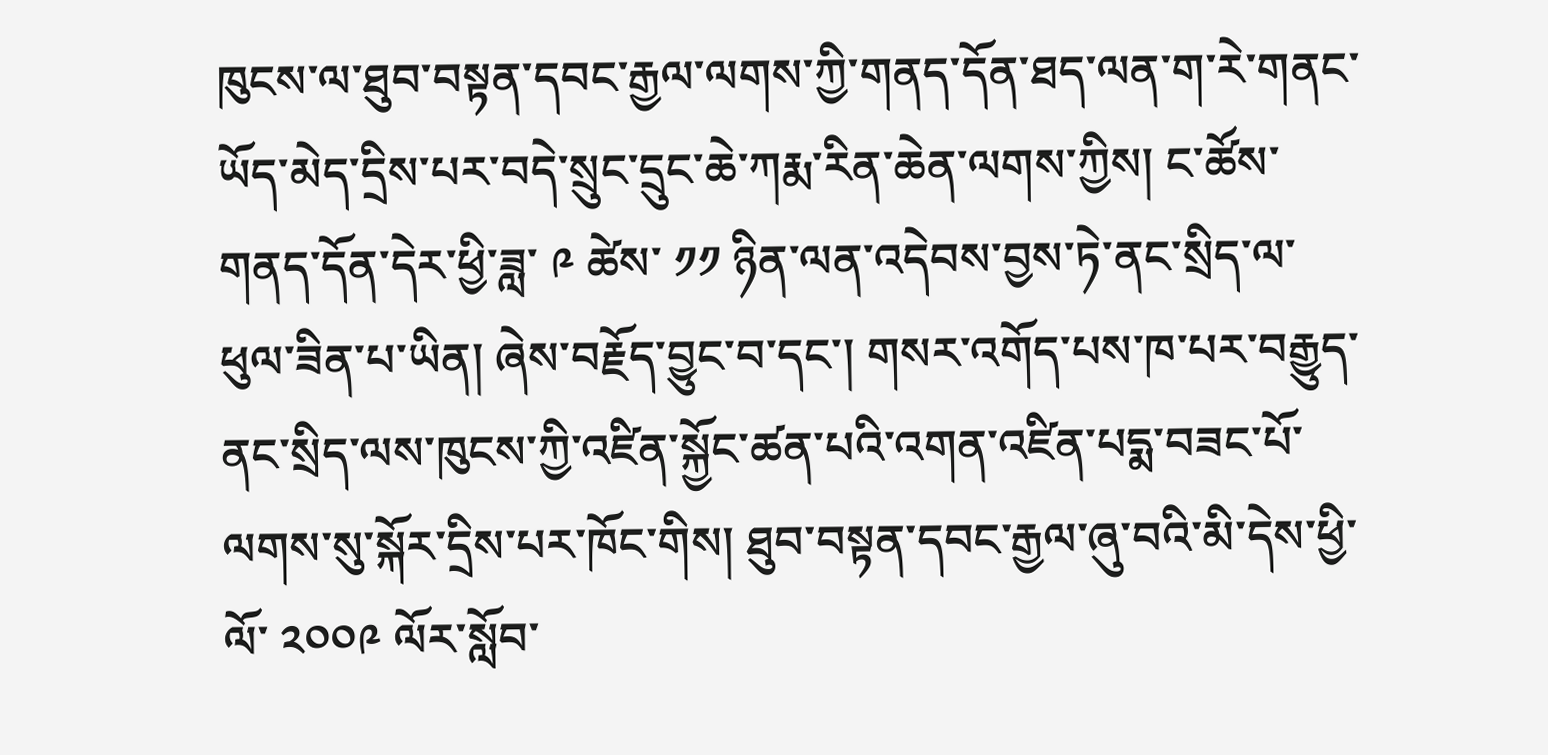ཁུངས་ལ་ཐུབ་བསྟན་དབང་རྒྱལ་ལགས་ཀྱི་གནད་དོན་ཐད་ལན་ག་རེ་གནང་ཡོད་མེད་དྲིས་པར་བདེ་སྲུང་དྲུང་ཆེ་ཀརྨ་རིན་ཆེན་ལགས་ཀྱིས། ང་ཚོས་གནད་དོན་དེར་ཕྱི་ཟླ་ ༩ ཚེས་ ༡༡ ཉིན་ལན་འདེབས་བྱས་ཏེ་ནང་སྲིད་ལ་ཕུལ་ཟིན་པ་ཡིན། ཞེས་བརྗོད་བྱུང་བ་དང་། གསར་འགོད་པས་ཁ་པར་བརྒྱུད་ནང་སྲིད་ལས་ཁུངས་ཀྱི་འཛིན་སྐྱོང་ཚན་པའི་འགན་འཛིན་པདྨ་བཟང་པོ་ལགས་སུ་སྐོར་དྲིས་པར་ཁོང་གིས། ཐུབ་བསྟན་དབང་རྒྱལ་ཞུ་བའི་མི་དེས་ཕྱི་ལོ་ ༢༠༠༩ ལོར་སློབ་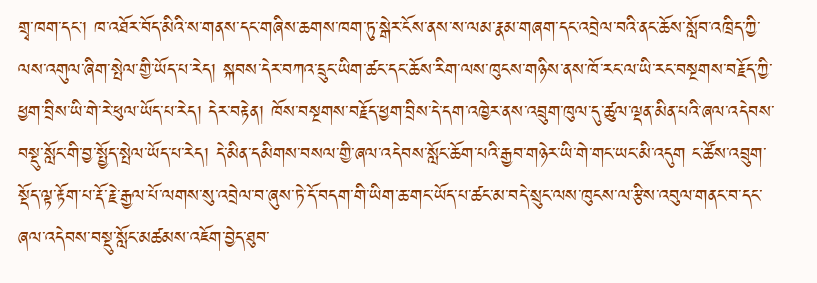གྲྭ་ཁག་དང་། ཁ་འཐོར་བོད་མིའི་ས་གནས་དང་གཞིས་ཆགས་ཁག་ཏུ་སྒེར་ངོས་ནས་ས་ལམ་རྣམ་གཞག་དང་འབྲེལ་བའི་ནང་ཆོས་སློབ་འཁྲིད་ཀྱི་ལས་འགུལ་ཞིག་སྤེལ་གྱི་ཡོད་པ་རེད། སྐབས་དེར་བཀའ་དྲུང་ཡིག་ཚང་དང་ཆོས་རིག་ལས་ཁུངས་གཉིས་ནས་ཁོ་རང་ལ་ཡི་རང་བསྔགས་བརྗོད་ཀྱི་ཕྱག་བྲིས་ཡི་གེ་རེ་ཕུལ་ཡོད་པ་རེད། དེར་བརྟེན། ཁོས་བསྔགས་བརྗོད་ཕྱག་བྲིས་དེ་དག་འཁྱེར་ནས་འབྲུག་ཁུལ་དུ་ཚུལ་ལྡན་མིན་པའི་ཞལ་འདེབས་བསྡུ་སློང་གི་བྱ་སྤྱོད་སྤེལ་ཡོད་པ་རེད། དེ་མིན་དམིགས་བསལ་གྱི་ཞལ་འདེབས་སློང་ཆོག་པའི་རྒྱབ་གཉེར་ཡི་གེ་གང་ཡང་མི་འདུག ང་ཚོས་འབྲུག་སྡོད་ལྟ་རྟོག་པ་རྡོ་རྗེ་རྒྱལ་པོ་ལགས་སུ་འབྲེལ་བ་ཞུས་ཏེ་དོ་བདག་གི་ཡིག་ཆ་གང་ཡོད་པ་ཚང་མ་བདེ་སྲུང་ལས་ཁུངས་ལ་རྩིས་འབུལ་གནང་བ་དང་ཞལ་འདེབས་བསྡུ་སློང་མཚམས་འཇོག་བྱེད་ཐུབ་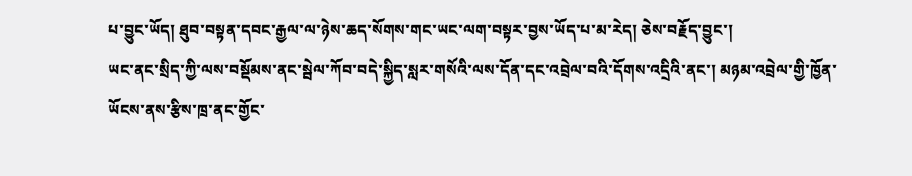པ་བྱུང་ཡོད། ཐུབ་བསྟན་དབང་རྒྱལ་ལ་ཉེས་ཆད་སོགས་གང་ཡང་ལག་བསྟར་བྱས་ཡོད་པ་མ་རེད། ཅེས་བརྗོད་བྱུང་།
ཡང་ནང་སྲིད་ཀྱི་ལས་བསྡོམས་ནང་སྦེལ་ཀོབ་བདེ་སྐྱིད་སླར་གསོའི་ལས་དོན་དང་འབྲེལ་བའི་དོགས་འདྲིའི་ནང་། མཉམ་འབྲེལ་གྱི་ཁྱོན་ཡོངས་ནས་རྩིས་ཁྲ་ནང་གྱོང་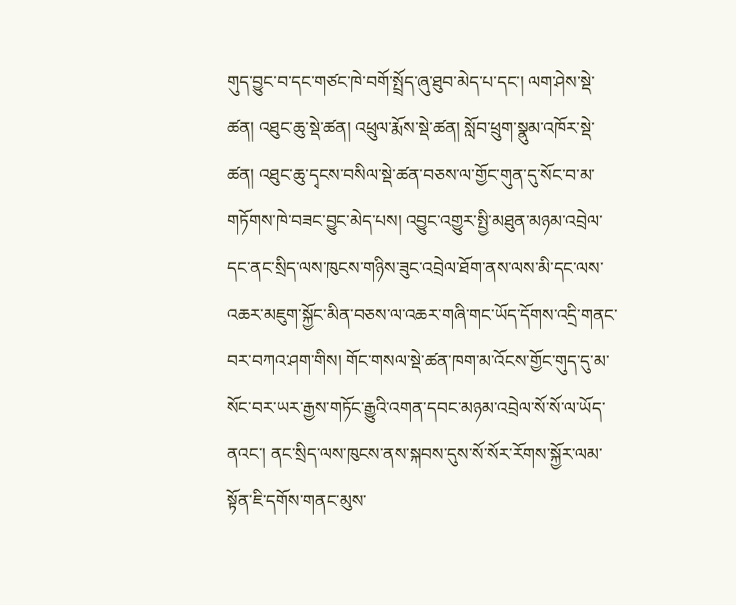གུད་བྱུང་བ་དང་གཙང་ཁེ་བགོ་སྤྲོད་ཞུ་ཐུབ་མེད་པ་དང་། ལག་ཤེས་སྡེ་ཚན། འཐུང་ཆུ་སྡེ་ཚན། འཕྲུལ་རྨོས་སྡེ་ཚན། སློབ་ཕྲུག་སྣུམ་འཁོར་སྡེ་ཚན། འཐུང་ཆུ་དྭངས་བསིལ་སྡེ་ཚན་བཅས་ལ་གྱོང་གུན་དུ་སོང་བ་མ་གཏོགས་ཁེ་བཟང་བྱུང་མེད་པས། འབྱུང་འགྱུར་སྤྱི་མཐུན་མཉམ་འབྲེལ་དང་ནང་སྲིད་ལས་ཁུངས་གཉིས་ཟུང་འབྲེལ་ཐོག་ནས་ལས་མི་དང་ལས་འཆར་མཇུག་སྐྱོང་མིན་བཅས་ལ་འཆར་གཞི་གང་ཡོད་དོགས་འདྲི་གནང་བར་བཀའ་ཤག་གིས། གོང་གསལ་སྡེ་ཚན་ཁག་མ་འོངས་གྱོང་གུད་དུ་མ་སོང་བར་ཡར་རྒྱས་གཏོང་རྒྱུའི་འགན་དབང་མཉམ་འབྲེལ་སོ་སོ་ལ་ཡོད་ནའང་། ནང་སྲིད་ལས་ཁུངས་ནས་སྐབས་དུས་སོ་སོར་རོགས་སྐྱོར་ལམ་སྟོན་ཇི་དགོས་གནང་མུས་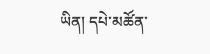ཡིན། དཔེ་མཚོན་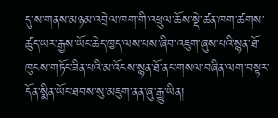དུ་ས་གནས་མཉམ་འབྲེལ་ཁག་གི་འཕྲུལ་ཆོས་སྡེ་ཚན་ཁག་ཚགས་ཚུད་ཡར་རྒྱས་ཡོང་ཆེད་ཁྱད་ལས་པས་ཞིབ་འཇུག་ཞུས་པའི་སྙན་ཐོ་ཁུངས་གཏོང་ཟིན་པའི་མ་འོངས་སྙན་ཐོ་ནང་གསལ་བཞིན་ལག་བསྟར་དོན་སྨིན་ཡོང་ཐབས་སུ་མཇུག་ནན་ཞུ་རྒྱུ་ཡིན།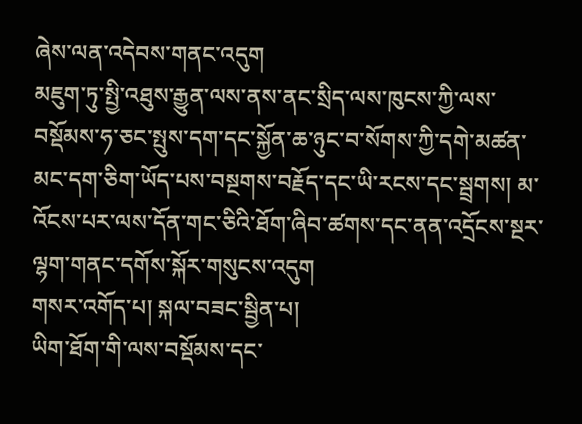ཞེས་ལན་འདེབས་གནང་འདུག
མཇུག་ཏུ་སྤྱི་འཐུས་རྒྱུན་ལས་ནས་ནང་སྲིད་ལས་ཁུངས་ཀྱི་ལས་བསྡོམས་ཧ་ཅང་སྤུས་དག་དང་སྐྱོན་ཆ་ཉུང་བ་སོགས་ཀྱི་དགེ་མཚན་མང་དག་ཅིག་ཡོད་པས་བསྔགས་བརྗོད་དང་ཡི་རངས་དང་སྦྲགས། མ་འོངས་པར་ལས་དོན་གང་ཅིའི་ཐོག་ཞིབ་ཚགས་དང་ནན་འདྲོངས་སྔར་ལྷག་གནང་དགོས་སྐོར་གསུངས་འདུག
གསར་འགོད་པ། སྐལ་བཟང་སྦྱིན་པ།
ཡིག་ཐོག་གི་ལས་བསྡོམས་དང་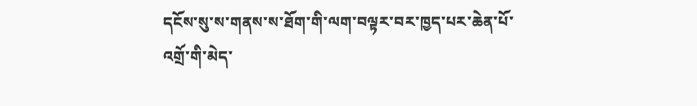དངོས་སུ་ས་གནས་ས་ཐོག་གི་ལག་བལྟར་བར་ཁྱད་པར་ཆེན་པོ་འགྲོ་གི་མེད་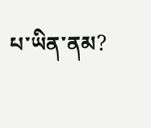པ་ཡིན་ནམ?